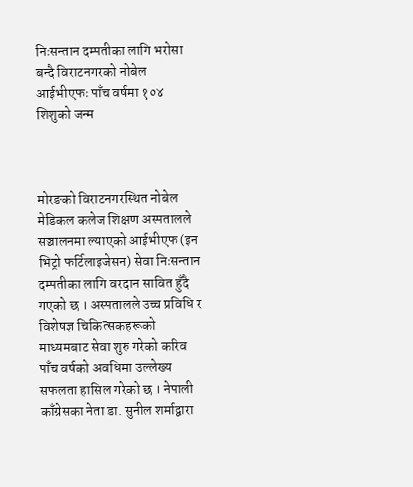निःसन्तान दम्पतीका लागि भरोसा बन्दै विराटनगरको नोबेल आईभीएफः पाँच वर्षमा १०४ शिशुको जन्म



मोरङको विराटनगरस्थित नोबेल मेडिकल कलेज शिक्षण अस्पतालले सञ्चालनमा ल्याएको आईभीएफ (इन भिट्रो फर्टिलाइजेसन) सेवा निःसन्तान दम्पतीका लागि वरदान सावित हुँदै गएको छ । अस्पतालले उच्च प्रविधि र विशेषज्ञ चिकित्सकहरूको माध्यमबाट सेवा शुरु गरेको करिव पाँच वर्षको अवधिमा उल्लेख्य सफलता हासिल गरेको छ । नेपाली काँग्रेसका नेता डा. सुनील शर्माद्वारा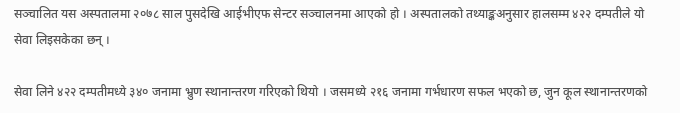सञ्चालित यस अस्पतालमा २०७८ साल पुसदेखि आईभीएफ सेन्टर सञ्चालनमा आएको हो । अस्पतालको तथ्याङ्कअनुसार हालसम्म ४२२ दम्पतीले यो सेवा लिइसकेका छन् ।

सेवा लिने ४२२ दम्पतीमध्ये ३४० जनामा भ्रुण स्थानान्तरण गरिएको थियो । जसमध्ये २१६ जनामा गर्भधारण सफल भएको छ, जुन कूल स्थानान्तरणको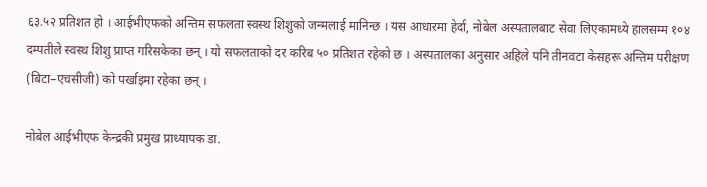६३.५२ प्रतिशत हो । आईभीएफको अन्तिम सफलता स्वस्थ शिशुको जन्मलाई मानिन्छ । यस आधारमा हेर्दा, नोबेल अस्पतालबाट सेवा लिएकामध्ये हालसम्म १०४ दम्पतीले स्वस्थ शिशु प्राप्त गरिसकेका छन् । यो सफलताको दर करिब ५० प्रतिशत रहेको छ । अस्पतालका अनुसार अहिले पनि तीनवटा केसहरू अन्तिम परीक्षण (बिटा–एचसीजी) को पर्खाइमा रहेका छन् ।

नोबेल आईभीएफ केन्द्रकी प्रमुख प्राध्यापक डा.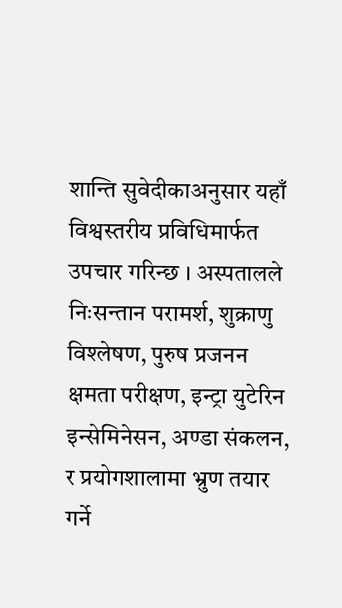शान्ति सुवेदीकाअनुसार यहाँ विश्वस्तरीय प्रविधिमार्फत उपचार गरिन्छ । अस्पतालले निःसन्तान परामर्श, शुक्राणु विश्लेषण, पुरुष प्रजनन क्षमता परीक्षण, इन्ट्रा युटेरिन इन्सेमिनेसन, अण्डा संकलन, र प्रयोगशालामा भ्रुण तयार गर्ने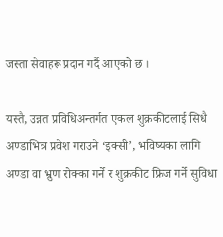जस्ता सेवाहरू प्रदान गर्दै आएको छ ।

यस्तै, उन्नत प्रविधिअन्तर्गत एकल शुक्रकीटलाई सिधै अण्डाभित्र प्रवेश गराउने ‘इक्सी’, भविष्यका लागि अण्डा वा भ्रुण रोक्का गर्ने र शुक्रकीट फ्रिज गर्ने सुविधा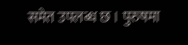समेत उपलब्ध छ । पुरुषमा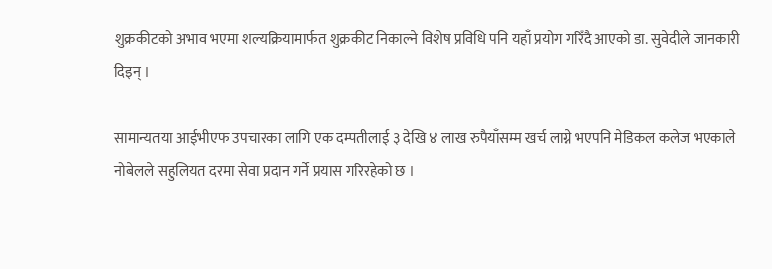शुक्रकीटको अभाव भएमा शल्यक्रियामार्फत शुक्रकीट निकाल्ने विशेष प्रविधि पनि यहाँ प्रयोग गरिँदै आएको डा. सुवेदीले जानकारी दिइन् ।

सामान्यतया आईभीएफ उपचारका लागि एक दम्पतीलाई ३ देखि ४ लाख रुपैयाँसम्म खर्च लाग्ने भएपनि मेडिकल कलेज भएकाले नोबेलले सहुलियत दरमा सेवा प्रदान गर्ने प्रयास गरिरहेको छ ।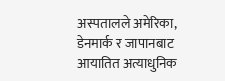अस्पतालले अमेरिका, डेनमार्क र जापानबाट आयातित अत्याधुनिक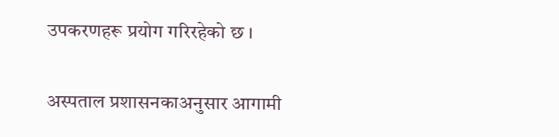उपकरणहरू प्रयोग गरिरहेको छ ।

अस्पताल प्रशासनकाअनुसार आगामी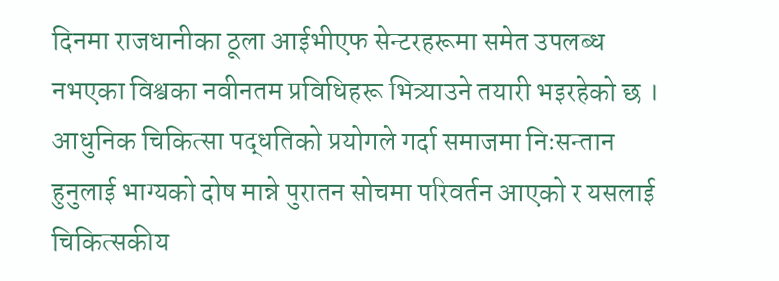दिनमा राजधानीका ठूला आईभीएफ सेन्टरहरूमा समेत उपलब्ध नभएका विश्वका नवीनतम प्रविधिहरू भित्र्याउने तयारी भइरहेको छ । आधुनिक चिकित्सा पद्धतिको प्रयोगले गर्दा समाजमा निःसन्तान हुनुलाई भाग्यको दोष मान्ने पुरातन सोचमा परिवर्तन आएको र यसलाई चिकित्सकीय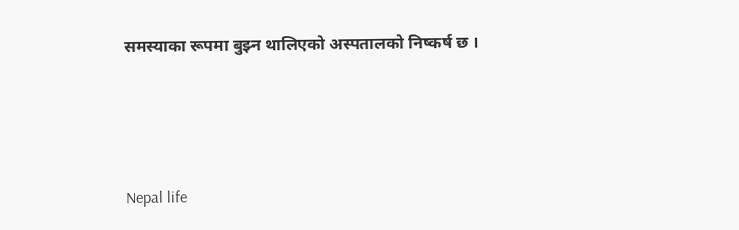समस्याका रूपमा बुझ्न थालिएको अस्पतालको निष्कर्ष छ ।





Nepal life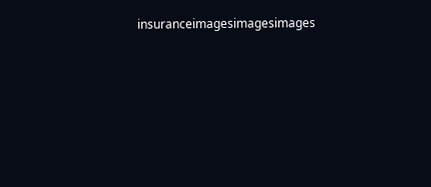insuranceimagesimagesimages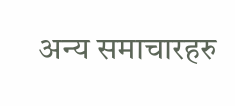अन्य समाचारहरु